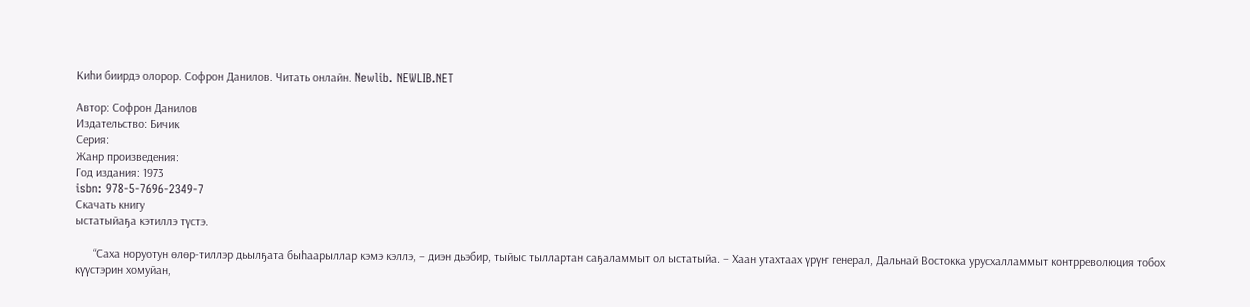Киһи биирдэ олорор. Софрон Данилов. Читать онлайн. Newlib. NEWLIB.NET

Автор: Софрон Данилов
Издательство: Бичик
Серия:
Жанр произведения:
Год издания: 1973
isbn: 978-5-7696-2349-7
Скачать книгу
ыстатыйаҕа кэтиллэ түстэ.

      “Саха норуотун өлөр-тиллэр дьылҕата быһаарыллар кэмэ кэллэ, – диэн дьэбир, тыйыс тыллартан саҕаламмыт ол ыстатыйа. – Хаан утахтаах үрүҥ генерал, Дальнай Востокка урусхалламмыт контрреволюция тобох күүстэрин хомуйан,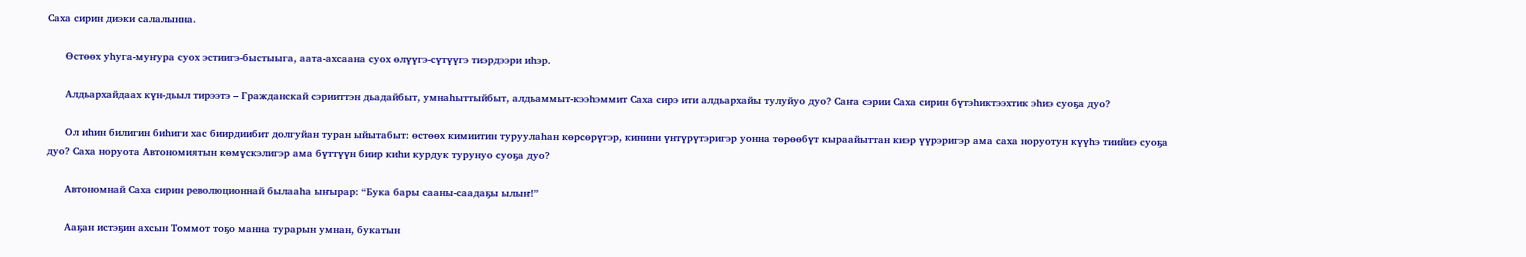Саха сирин диэки салалынна.

      Өстөөх уһуга-муҥура суох эстиигэ-быстыыга, аата-ахсаана суох өлүүгэ-сүтүүгэ тиэрдээри иһэр.

      Алдьархайдаах күн-дьыл тирээтэ – Гражданскай сэрииттэн дьадайбыт, умнаһыттыйбыт, алдьаммыт-кээһэммит Саха сирэ ити алдьархайы тулуйуо дуо? Саҥа сэрии Саха сирин бүтэһиктээхтик эһиэ суоҕа дуо?

      Ол иһин билигин биһиги хас биирдиибит долгуйан туран ыйытабыт: өстөөх кимиитин туруулаһан көрсөрүгэр, кинини үнтүрүтэригэр уонна төрөөбүт кыраайыттан киэр үүрэригэр ама саха норуотун күүһэ тиийиэ суоҕа дуо? Саха норуота Автономиятын көмүскэлигэр ама бүттүүн биир киһи курдук турунуо суоҕа дуо?

      Автономнай Саха сирин революционнай былааһа ыҥырар: “Бука бары сааны-саадаҕы ылыҥ!”

      Ааҕан истэҕин ахсын Томмот тоҕо манна турарын умнан, букатын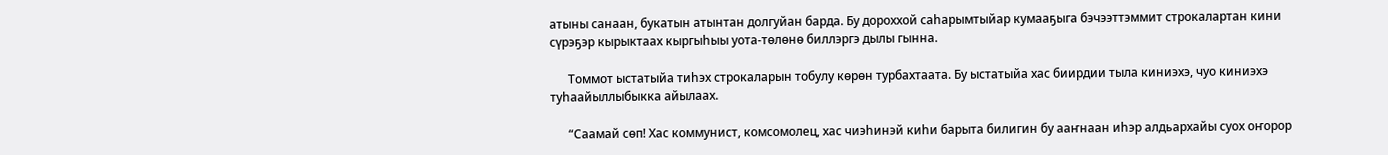атыны санаан, букатын атынтан долгуйан барда. Бу дороххой саһарымтыйар кумааҕыга бэчээттэммит строкалартан кини сүрэҕэр кырыктаах кыргыһыы уота-төлөнө биллэргэ дылы гынна.

      Томмот ыстатыйа тиһэх строкаларын тобулу көрөн турбахтаата. Бу ыстатыйа хас биирдии тыла киниэхэ, чуо киниэхэ туһаайыллыбыкка айылаах.

      “Саамай сөп! Хас коммунист, комсомолец, хас чиэһинэй киһи барыта билигин бу ааҥнаан иһэр алдьархайы суох оҥорор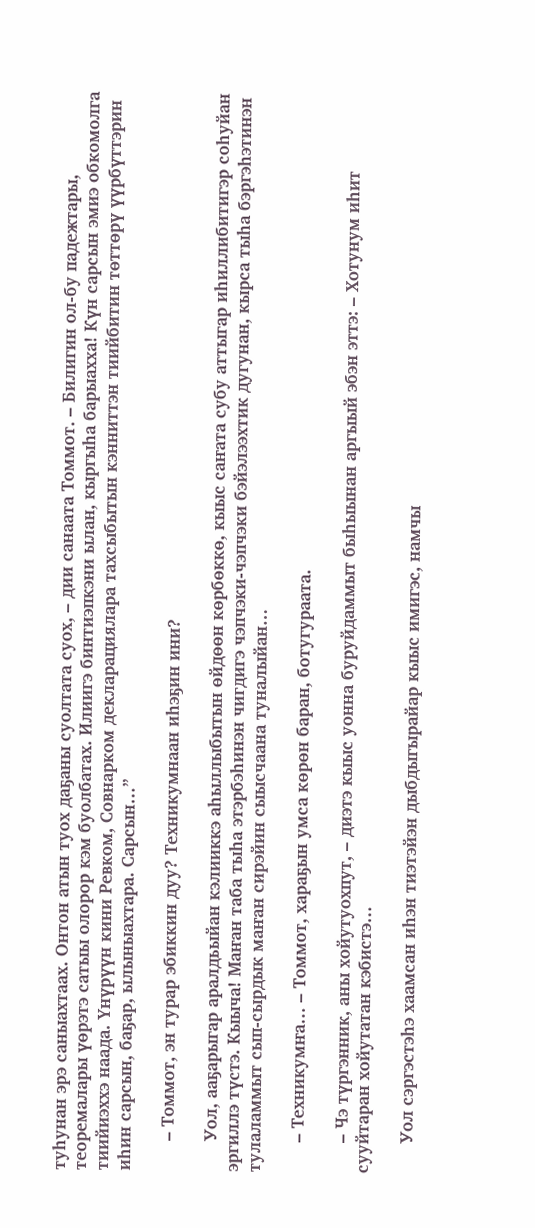туһунан эрэ саныахтаах. Онтон атын туох даҕаны суолтата суох, – дии санаата Томмот. – Билигин ол-бу падежтары, теоремалары үөрэтэ сатыы олорор кэм буолбатах. Илиигэ бинтиэпкэни ылан, кыргыһа барыахха! Күн сарсын эмиэ обкомолга тиийиэххэ наада. Үнүрүүн кини Ревком, Совнарком декларациялара тахсыбытын кэнниттэн тиийбитин төттөрү үүрбүттэрин иһин сарсын, баҕар, ылыныахтара. Сарсын…”

      – Томмот, эн турар эбиккин дуу? Техникумнаан иһэҕин ини?

      Уол, ааҕарыгар аралдьыйан кэлииккэ аһыллыбытын өйдөөн көрбөккө, кыыс саҥата субу аттыгар иһиллибитигэр соһуйан эргиллэ түстэ. Кыыча! Маҥан таба тыһа этэрбэһинэн чигдигэ чэпчэки-чэпчэки бэйэлээхтик дугунан, кырса тыһа бэргэһэтинэн тулаламмыт сып-сырдык маҥан сирэйин сыысчаана туналыйан…

      – Техникумҥа… – Томмот, хараҕын умса көрөн баран, ботугураата.

      – Чэ түргэнник, аны хойутуохпут, – диэтэ кыыс уонна буруйдаммыт быһыынан аргыый эбэн эттэ: – Хотунум иһит сууйтаран хойутатан кэбистэ…

      Уол сэргэстэһэ хаамсан иһэн тиэтэйэн дыбдыгырайар кыыс имигэс, намчы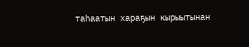таһаатын хараҕын кырыытынан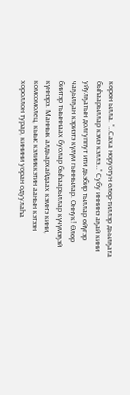көрөн ылла. “…Саха норуотун өлөр-тиллэр дьылҕата быһаарыллар кэмэ кэллэ…” Субу иннинэ аҕай кини уйулҕатын долгуппут ити дьэбир тыллар өйүгэр чаҕылҕан кэриэтэ күлүм гыннылар. Оннук! Өлөр биитэр тыыннаах буолар быһаарыллар күчүмэҕэй күннэрэ. Маннык алдьархайдаах кэмҥэ кини, комсомолец, кыыс кэлииккэтин аанын кэтээн хороллон турар, кинини уоран одуулаһа